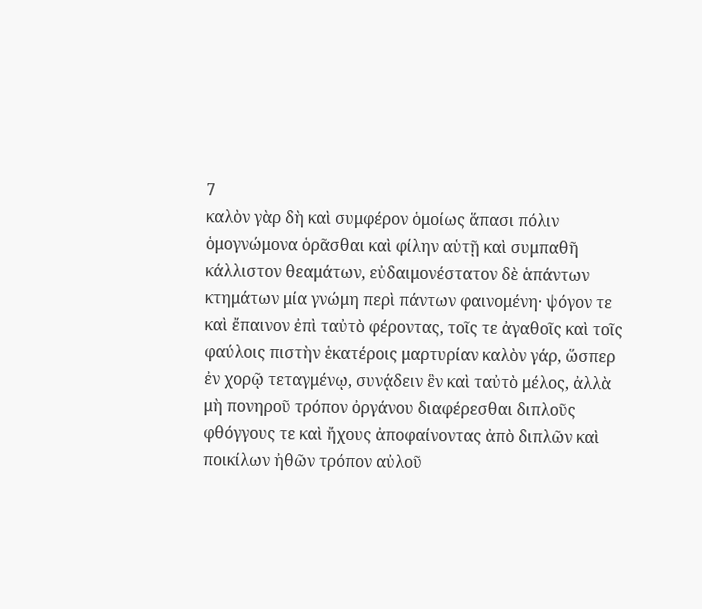7
καλὸν γὰρ δὴ καὶ συμφέρον ὁμοίως ἅπασι πόλιν ὁμογνώμονα ὁρᾶσθαι καὶ φίλην αὑτῇ καὶ συμπαθῆ κάλλιστον θεαμάτων, εὐδαιμονέστατον δὲ ἁπάντων κτημάτων μία γνώμη περὶ πάντων φαινομένη· ψόγον τε καὶ ἔπαινον ἐπὶ ταὐτὸ φέροντας, τοῖς τε ἀγαθοῖς καὶ τοῖς φαύλοις πιστὴν ἑκατέροις μαρτυρίαν καλὸν γάρ, ὥσπερ ἐν χορῷ τεταγμένῳ, συνᾴδειν ἓν καὶ ταὐτὸ μέλος, ἀλλὰ μὴ πονηροῦ τρόπον ὀργάνου διαφέρεσθαι διπλοῦς φθόγγους τε καὶ ἤχους ἀποφαίνοντας ἀπὸ διπλῶν καὶ ποικίλων ἠθῶν τρόπον αὐλοῦ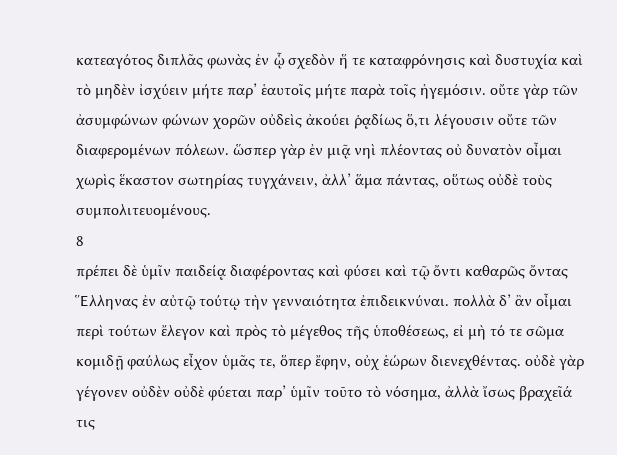κατεαγότος διπλᾶς φωνὰς ἐν ᾧ σχεδὸν ἥ τε καταφρόνησις καὶ δυστυχία καὶ τὸ μηδὲν ἰσχύειν μήτε παρ’ ἑαυτοῖς μήτε παρὰ τοῖς ἡγεμόσιν. οὔτε γὰρ τῶν ἀσυμφώνων φώνων χορῶν οὐδεὶς ἀκούει ῥᾳδίως ὅ,τι λέγουσιν οὔτε τῶν διαφερομένων πόλεων. ὥσπερ γὰρ ἐν μιᾷ νηὶ πλέοντας οὐ δυνατὸν οἶμαι χωρὶς ἕκαστον σωτηρίας τυγχάνειν, ἀλλ’ ἅμα πάντας, οὕτως οὐδὲ τοὺς συμπολιτευομένους.
8
πρέπει δὲ ὑμῖν παιδείᾳ διαφέροντας καὶ φύσει καὶ τῷ ὄντι καθαρῶς ὄντας Ἕλληνας ἐν αὐτῷ τούτῳ τὴν γενναιότητα ἐπιδεικνύναι. πολλὰ δ’ ἂν οἶμαι περὶ τούτων ἔλεγον καὶ πρὸς τὸ μέγεθος τῆς ὑποθέσεως, εἰ μὴ τό τε σῶμα κομιδῇ φαύλως εἶχον ὑμᾶς τε, ὅπερ ἔφην, οὐχ ἑώρων διενεχθέντας. οὐδὲ γὰρ γέγονεν οὐδὲν οὐδὲ φύεται παρ’ ὑμῖν τοῦτο τὸ νόσημα, ἀλλὰ ἴσως βραχεῖά τις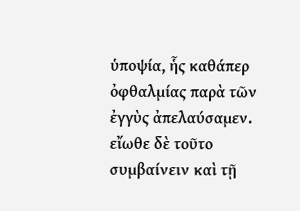ὑποψία, ἧς καθάπερ ὀφθαλμίας παρὰ τῶν ἐγγὺς ἀπελαύσαμεν. εἴωθε δὲ τοῦτο συμβαίνειν καὶ τῇ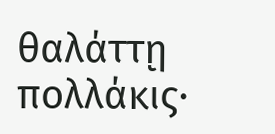θαλάττῃ πολλάκις·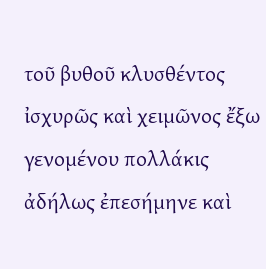τοῦ βυθοῦ κλυσθέντος ἰσχυρῶς καὶ χειμῶνος ἔξω γενομένου πολλάκις ἀδήλως ἐπεσήμηνε καὶ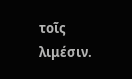τοῖς λιμέσιν.